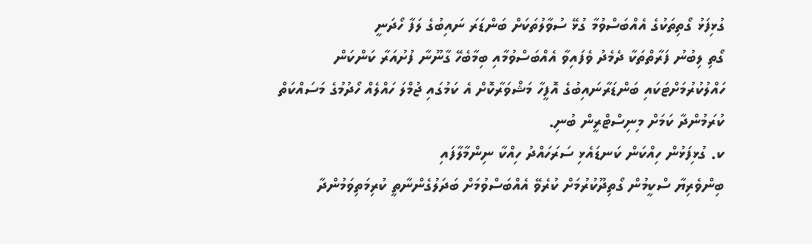ގުޅިފަޅު ގޯތިތަކުގެ އެއްބަސްވުމާ ގުޅޭ ސުވާލުތަކަށް ބަންޑަރަ ނައިބުގެ ލަފާ ހޯދަނީ
ގޯތި ލިބުނު ފަރާތްތަކާ ދެމެދު ވެފައިވާ އެއްބަސްވުމާއި ބިމާބެހޭ ގާނޫނާ ފުށުއަރާ ކަންކަން ހައްލުކުރުމަށްޓަކައި ބަންޑަރާނައިބުގެ އޮފީހާ މަޝްވަރާކޮށް އެ ކަމުގައި ޖުމްލަ ހައްލެއް ހޯދުމުގެ މަސައްކަތް ކުރަމުންދާ ކަމަށް މިނިސްޓްރީން ބުނި.
ކ. ގުޅިފަޅުން ހިއްކަން ކަނޑައެޅި ސަރަހައްދު ހިއްކާ ނިންމާލާފައި
ބިންވެރިޔާ ސްކީމުން ގޯތިދޫކުރުމަށް ކުރެވޭ އެއްބަސްވުމަށް ބަދަލުގެންނާތީ ކުރިމަތިވަމުންދާ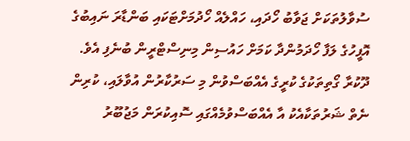ސުވާލުތަކަށް ޖަވާބު ހޯދައި، ހައްލެއް ހޯދުމަށްޓަކައި ބަންޑާރަ ނައިބުގެ އޮފީހުގެ ލަފާ ހޯދަމުންދާ ކަމަށް ހައުސިން މިނިސްޓްރީން ބުނެފި އެވެ.
ދޫކުރާ ގޯތިތަކުގެ ކުރީގެ އެއްބަސްވުން މި ސަރުކާރުން އުވާލައި، ކުރިން ނެތް ޝަރުތަކާއެކު އާ އެއްބަސްވުމެއްގައި ސޮއިކުރަން މަޖުބޫރު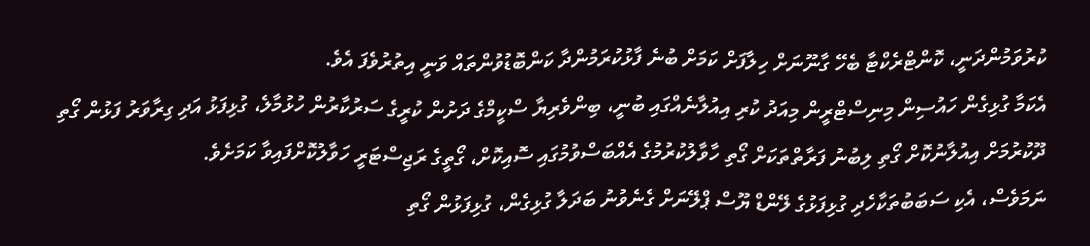ކުރުވަމުންދަނީ، ކޮންޓްރެކްޓާ ބެހޭ ގާނޫނަށް ހިލާފަށް ކަމަށް ބުނެ ފާޅުކުރަމުންދާ ކަންބޮޑުވުންތައް ވަނީ އިތުރުވެފަ އެވެ.
އެކަމާ ގުޅިގެން ހައުސިން މިނިސްޓްރީން މިއަދު ކުރި އިއުލާނެއްގައި ބުނީ، ބިންވެރިޔާ ސްކީމްގެ ދަށުން ކުރީގެ ސަރުކާރުން ހުޅުމާލެ، ގުޅިފަޅު އަދި ގިރާވަރު ފަޅުން ގޯތި ދޫކުރުމަށް އިއުލާނުކޮށް ގޯތި ލިބުނު ފަރާތްތަކަށް ގޯތި ހާވާލުކުރުމުގެ އެއްބަސްވުމުގައި ސޮއިކޮށް، ގޯތީގެ ރަޖިސްޓަރީ ހަވާލުކޮށްފައިވާ ކަމަށެވެ.
ނަމަވެސް، އެކި ސަބަބުތަކާހެދި ގުޅިފަޅުގެ ލޭންޑް ޔޫސް ޕްލޭނަށް ގެނެވުނު ބަދަލާ ގުޅިގެން، ގުޅިފަޅުން ގޯތި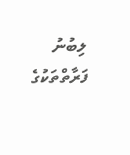ލިބުނު ފަރާތްތަކުގެ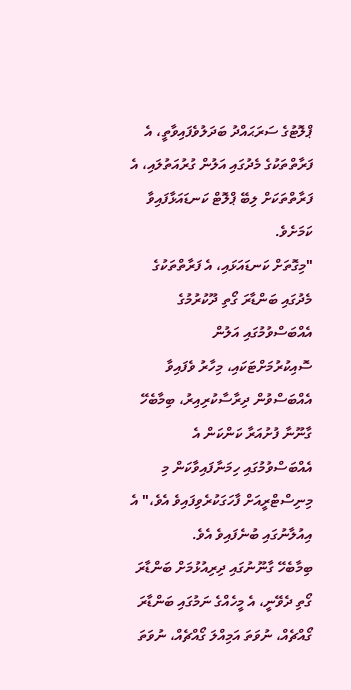ޕްލޮޓުގެ ސަރަޙައްދު ބަދަލުވެފައިވާތީ، އެ ފަރާތްތަކުގެ މެދުގައި އަލުން ގުރުއަތުލައި، އެ ފަރާތްތަކަށް ލިބޭ ޕްލޮޓް ކަނޑައަޅާފައިވާ ކަމަށެވެ.
"މިގޮތަށް ކަނޑައަޅައި، އެ ފަރާތްތަކުގެ މެދުގައި ބަންޑާރަ ގޯތި ދޫކުރުމުގެ އެއްބަސްވުމުގައި އަލުން ސޮއިކުރުމަށްޓަކައި، މިހާރު ވެފައިވާ އެއްބަސްވުން ދިރާސާކުރިއިރު، ބިމާބެހޭ ގާނޫނާ ފުށުއަރާ ކަންކަން އެ އެއްބަސްވުމުގައި ހިމަނާފައިވާކަން މި މިނިސްޓްރީއަށް ފާހަގަކުރެވިފައިވެ އެވެ،" އެ އިއުލާނުގައި ބުނެފައިވެ އެވެ.
ބިމާބެހޭ ގާނޫނުގައި ދިރިއުޅުމަށް ބަންޑާރަ ގޯތި ދެވޭނީ، އެ މީހެއްގެ ނަމުގައި ބަންޑާރަ ގޯއްޗެއް، ނުވަތަ އަމިއްލަ ގޯއްޗެއް، ނުވަތަ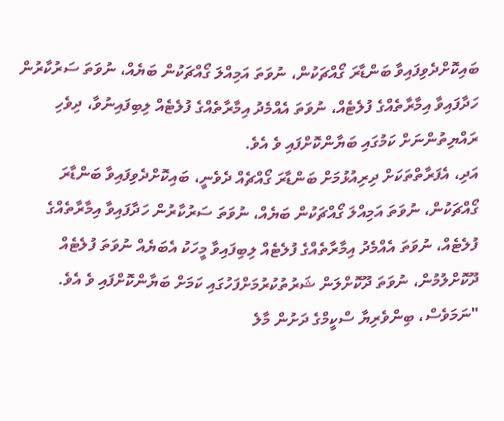ބައިކޮށްދެވިފައިވާ ބަންޑާރަ ގޯއްޗަކުން، ނުވަތަ އަމިއްލަ ގޯއްޗަކުން ބަޔެއް، ނުވަތަ ސަރުކާރުން ހަދާފައިވާ އިމާރާތެއްގެ ފުލެޓެއް، ނުވަތަ އެއްމެދު އިމާރާތެއްގެ ފުލެޓެއް ލިބިފައިނުވާ، ދިވެހި ރައްޔިތުންނަށް ކަމުގައި ބަޔާންކޮށްފައި ވެ އެވެ.
އަދި، އެފަރާތްތަކަށް ދިރިއުޅުމަށް ބަންޑާރަ ގޯއްޗެއް ދެވެނީ، ބައިކޮށްދެވިފައިވާ ބަންޑާރަ ގޯއްޗަކުން، ނުވަތަ އަމިއްލަ ގޯއްޗަކުން ބަޔެއް، ނުވަތަ ސަރުކާރުން ހަދާފައިވާ އިމާރާތެއްގެ ފުލެޓެއް، ނުވަތަ އެއްމެދު އިމާރާތެއްގެ ފުލެޓެއް ލިބިފައިވާ މީހަކު އެބަޔެއް ނުވަތަ ފުލެޓެއް ދޫކޮށްލުމުން، ނުވަތަ ދޫކޮށްލަން ޝަރުތުކުރުމަށްފަހުގައި ކަމަށް ބަޔާންކޮށްފައި ވެ އެވެ.
"ނަމަވެސް، ބިންވެރިޔާ ސްކީމްގެ ދަށުން މާލެ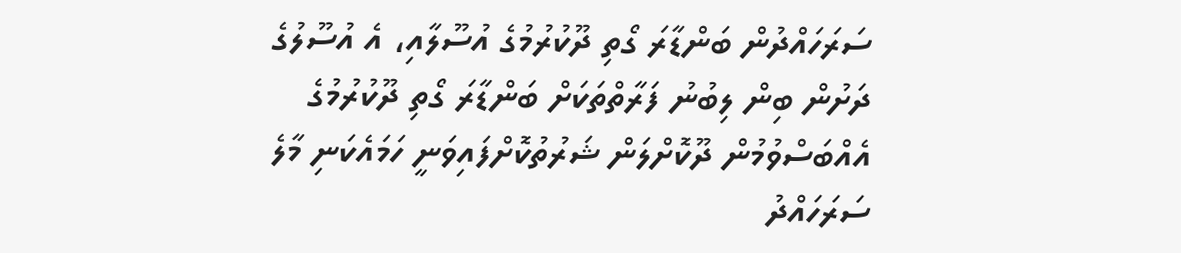ސަރަހައްދުން ބަންޑާރަ ގޯތި ދޫކުރުމުގެ އުސޫލާއި، އެ އުސޫލުގެ ދަށުން ބިން ލިބުނު ފަރާތްތަކަށް ބަންޑާރަ ގޯތި ދޫކުރުމުގެ އެއްބަސްވުމުން ދޫކޮށްލަން ޝަރުތުކޮށްފައިވަނީ ހަމައެކަނި މާލެ ސަރަހައްދު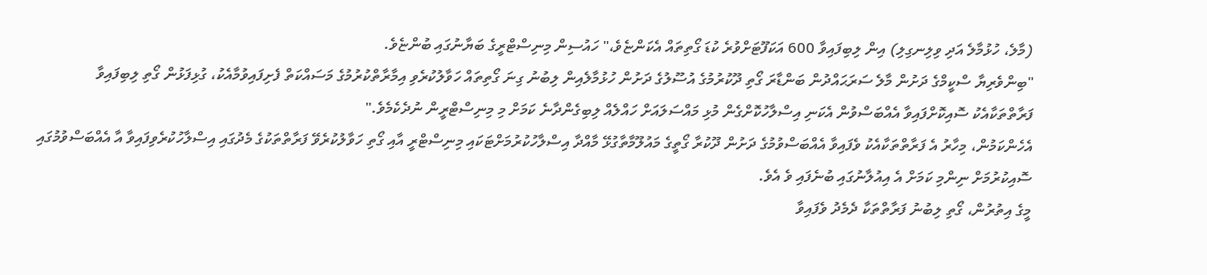(މާލެ، ހުޅުމާލެ އަދި ވިލިނގިލި) އިން ލިބިފައިވާ 600 އަކަފޫޓަށްވުރެ ކުޑަ ގޯތިތައް އެކަންޏެވެ،" ހައުސިން މިނިސްޓްރީގެ ބަޔާނުގައި ބުންޏެވެ.
"ބިންވެރިޔާ ސްކީމްގެ ދަށުން މާލެ ސަރަޙައްދުން ބަންޑާރަ ގޯތި ދޫކުރުމުގެ އުސޫލުގެ ދަށުން ހުޅުމާލެއިން ލިބުނު ގިނަ ގޯތިތައް ހަވާލުކުރެވި އިމާރާތްކުރުމުގެ މަސައްކަތް ފެށިފައިވުމާއެކު، ގުޅިފަޅުން ގޯތި ލިބިފައިވާ ފަރާތްތަކާއެކު ސޮއިކޮށްފައިވާ އެއްބަސްވުން އެކަނި އިސްލާހުކޮށްގެން މުޅި މައްސަލައަށް ހައްލެއް ލިބިގެންދާނެ ކަމަށް މި މިނިސްޓްރީން ނުދެކެމެވެ."
އެހެންކަމުން، މިހާރު އެ ފަރާތްތަކާއެކު ވެފައިވާ އެއްބަސްވުމުގެ ދަށުން ދޫކުރާ ގޯތީގެ މައުލޫމާތާގުޅޭ މާއްދާ އިސްލާހުކުރުމަށްޓަކައި މިނިސްޓްރީ އާއި ގޯތި ހަވާލުކުރެވޭ ފަރާތްތަކުގެ މެދުގައި އިސްލާހުކުރެވިފައިވާ އާ އެއްބަސްވުމުގައި ސޮއިކުރުމަށް ނިންމި ކަމަށް އެ އިއުލާނުގައި ބުނެފައި ވެ އެވެ.
މީގެ އިތުރުން، ގޯތި ލިބުނު ފަރާތްތަކާ ދެމެދު ވެފައިވާ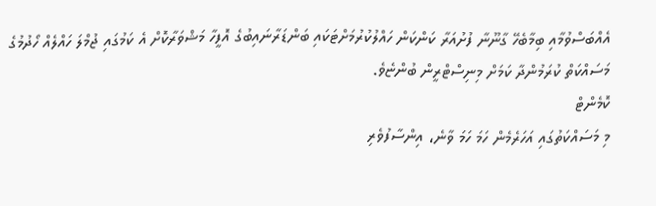އެއްބަސްވުމާއި ބިމާބެހޭ ގާނޫނާ ފުށުއަރާ ކަންކަން ހައްލުކުރުމަށްޓަކައި ބަންޑަރާނައިބުގެ އޮފީހާ މަޝްވަރާކޮށް އެ ކަމުގައި ޖުމްލަ ހައްލެއް ހޯދުމުގެ މަސައްކަތް ކުރަމުންދާ ކަމަށް މިނިސްޓްރީން ބުންޏެވެ.
ކޮމެންޓް
މި މަސައްކަތުގައި އަހަރެމެން ހަމަ ހަމަ ވާނެ، އިންސާފުވެރި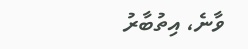ވާނެ، އިތުބާރު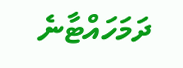ދަމަހައްޓާނެ